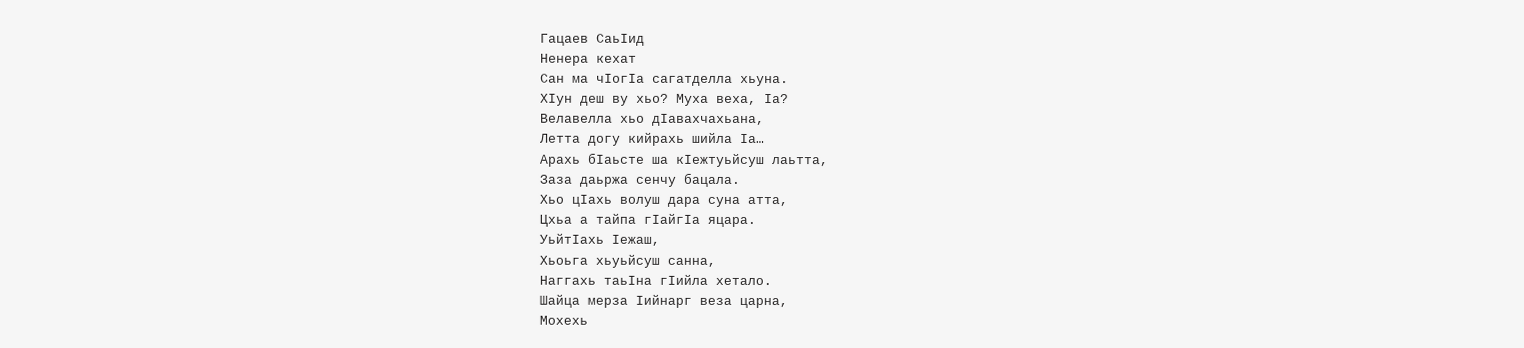Гацаев СаьIид
Ненера кехат
Сан ма чIогIа сагатделла хьуна.
ХIун деш ву хьо? Муха веха, Iа?
Велавелла хьо дIавахчахьана,
Летта догу кийрахь шийла Iа…
Арахь бIаьсте ша кIежтуьйсуш лаьтта,
Заза даьржа сенчу бацала.
Хьо цIахь волуш дара суна атта,
Цхьа а тайпа гIайгIа яцара.
УьйтIахь Iежаш,
Хьоьга хьуьйсуш санна,
Наггахь таьIна гIийла хетало.
Шайца мерза Iийнарг веза царна,
Мохехь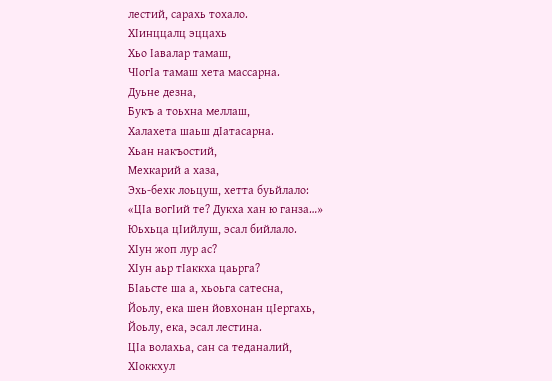лестий, сарахь тохало.
ХIинццалц эццахь
Хьо Iавалар тамаш,
ЧIогIа тамаш хета массарна.
Дуьне дезна,
Букъ а тоьхна меллаш,
Халахета шаьш дIатасарна.
Хьан накъостий,
Мехкарий а хаза,
Эхь-бехк лоьцуш, хетта буьйлало:
«ЦIа вогIий те? Дукха хан ю ганза…»
Юьхьца цIийлуш, эсал бийлало.
ХIун жоп лур ас?
ХIун аьр тIаккха цаьрга?
БIаьсте ша а, хьоьга сатесна,
Йоьлу, ека шен йовхонан цIергахь,
Йоьлу, ека, эсал лестина.
ЦIа волахьа, сан са теданалий,
ХIоккхул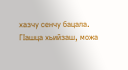хазчу сенчу бацала.
ГIашца хьийзаш, можа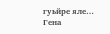гуьйре яле…
Гена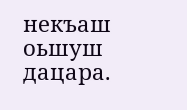некъаш оьшуш дацара.